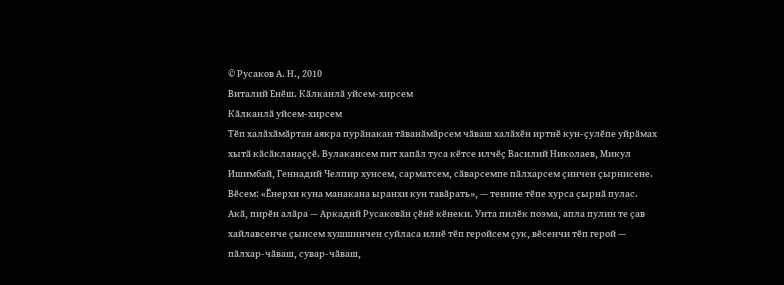© Русаков А. Н., 2010
Виталий Енӗш. Кӑлканлӑ уйсем-хирсем
Кӑлканлӑ уйсем-хирсем
Тӗп халӑхӑмӑртан аякра пурӑнакан тӑванӑмӑрсем чӑваш халӑхӗн иртнӗ кун-ҫулӗпе уйрӑмах хытӑ кӑсӑкланаҫҫӗ. Вулакансем пит хапӑл туса кӗтсе илчӗҫ Василий Николаев, Микул Ишимбай, Геннадий Челпир хунсем, сарматсем, сӑварсемпе пӑлхарсем ҫинчен ҫырнисене. Вӗсем: «Ӗнерхи куна манакана ыранхи кун тавӑрать», — тенине тӗпе хурса ҫырнӑ пулас.
Акӑ, пирӗн алӑра — Аркаднй Русаковӑн ҫӗнӗ кӗнеки. Унта пилӗк поэма, апла пулин те ҫав хайлавсенче ҫынсем хушшннчен суйласа илнӗ тӗп геройсем ҫук, вӗсенчи тӗп герой — пӑлхар-чӑваш, сувар-чӑваш,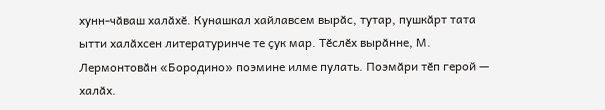хунн-чӑваш халӑхӗ. Кунашкал хайлавсем вырӑс, тутар, пушкӑрт тата ытти халӑхсен литературинче те ҫук мар. Тӗслӗх вырӑнне, М. Лермонтовӑн «Бородино» поэмине илме пулать. Поэмӑри тӗп герой — халӑх.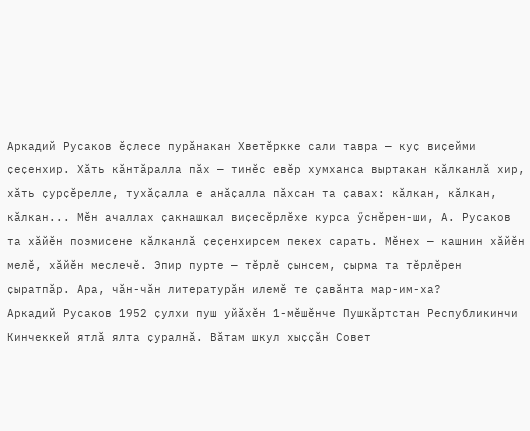Аркадий Русаков ӗҫлесе пурӑнакан Хветӗркке сали тавра — куҫ виҫейми ҫеҫенхир. Хӑть кӑнтӑралла пӑх — тинӗс евӗр хумханса выртакан кӑлканлӑ хир, хӑть ҫурҫӗрелле, тухӑҫалла е анӑҫалла пӑхсан та ҫавах: кӑлкан, кӑлкан, кӑлкан... Мӗн ачаллах ҫакнашкал виҫесӗрлӗхе курса ӳснӗрен-ши, А. Русаков та хӑйӗн поэмисене кӑлканлӑ ҫеҫенхирсем пекех сарать. Мӗнех — кашнин хӑйӗн мелӗ, хӑйӗн меслечӗ. Эпир пурте — тӗрлӗ ҫынсем, ҫырма та тӗрлӗрен ҫыратпӑр. Ара, чӑн-чӑн литературӑн илемӗ те ҫавӑнта мар-им-ха?
Аркадий Русаков 1952 ҫулхи пуш уйӑхӗн 1-мӗшӗнче Пушкӑртстан Республикинчи Кинчеккей ятлӑ ялта ҫуралнӑ. Вӑтам шкул хыҫҫӑн Совет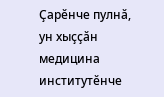Ҫарӗнче пулнӑ, ун хыҫҫӑн медицина институтӗнче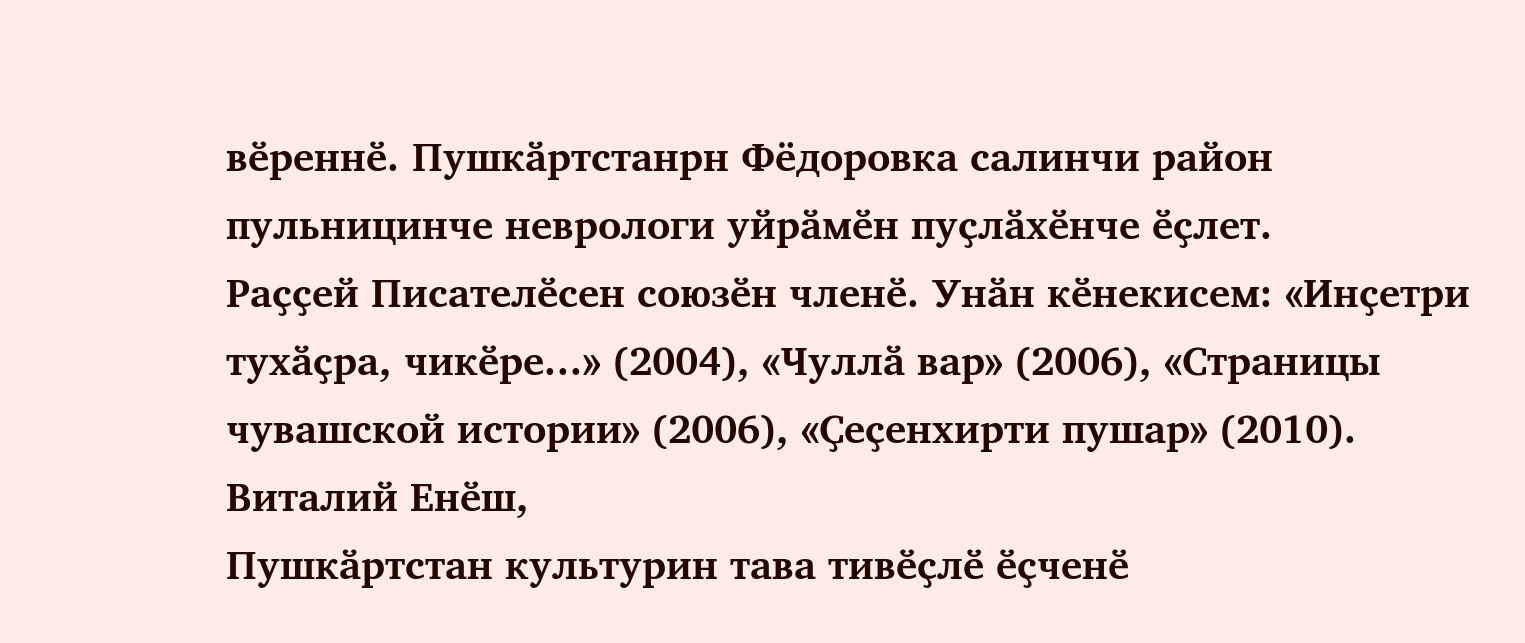вӗреннӗ. Пушкӑртстанрн Фёдоровка салинчи район пульницинче неврологи уйрӑмӗн пуҫлӑхӗнче ӗҫлет.
Раҫҫей Писателӗсен союзӗн членӗ. Унӑн кӗнекисем: «Инҫетри тухӑҫра, чикӗре...» (2004), «Чуллӑ вар» (2006), «Страницы чувашской истории» (2006), «Ҫеҫенхирти пушар» (2010).
Виталий Енӗш,
Пушкӑртстан культурин тава тивӗҫлӗ ӗҫченӗ